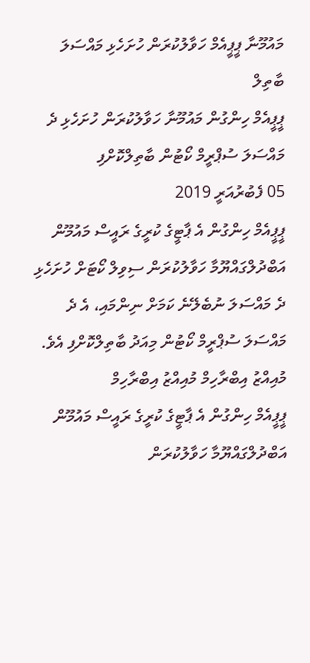މައުމޫނާ ޕީޕީއެމް ހަވާލުކުރަން ހުށަހެޅި މައްސަލަ ބާތިލް
ޕީޕީއެމް ހިންގުން މައުމޫނާ ހަވާލުކުރަން ހުށަހެޅި ދެ މައްސަލަ ސުޕްރީމް ކޯޓުން ބާތިލްކޮށްފި
05 ފެބުރުއަރީ 2019
ޕީޕީއެމް ހިންގުން އެ ޕާޓީގެ ކުރީގެ ރައީސް މައުމޫން އަބްދުލްގައްޔޫމާ ހަވާލުކުރަން ސިވިލް ކޯޓަށް ހުށަހެޅި ދެ މައްސަލަ ނުބެލޭނެ ކަމަށް ނިންމައި، އެ ދެ މައްސަލަ ސުޕްރީމް ކޯޓުން މިއަދު ބާތިލްކޮށްފި އެވެ.
މުއިއްޒު އިބްރާހިމް މުއިއްޒު އިބްރާހިމް
ޕީޕީއެމް ހިންގުން އެ ޕާޓީގެ ކުރީގެ ރައީސް މައުމޫން އަބްދުލްގައްޔޫމާ ހަވާލުކުރަން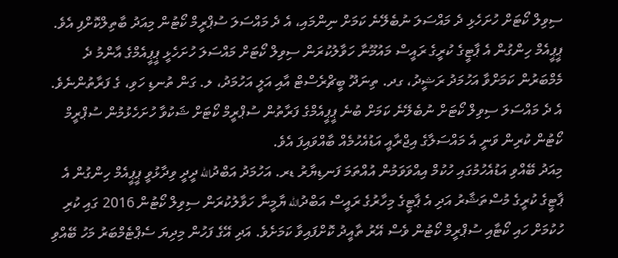ސިވިލް ކޯޓަށް ހުށަހެޅި ދެ މައްސަލަ ނުބެލޭނެ ކަމަށް ނިންމައި، އެ ދެ މައްސަލަ ސުޕްރީމް ކޯޓުން މިއަދު ބާތިލްކޮށްފި އެވެ.
ޕީޕީއެމް ހިންގުން އެ ޕާޓީގެ ކުރީގެ ރައީސް މައުމޫނާ ހަވާލުކުރަން ސިވިލް ކޯޓަށް މައްސަލަ ހުށަހެޅީ ޕީޕީއެމްގެ އާންމު ދެ މެމްބަރުން ކަމަށްވާ އަހުމަދު ރަޝީދު، ގދ. ތިނަދޫ ބީޗްރެސްޓް އާއި އަލީ އަހުމަދު، ލ. ގަން ތުނޑި ހަވި، ގެ ފަރާތުންނެވެ.
އެ ދެ މައްސަލަ ސިވިލް ކޯޓަށް ނުބެލޭނެ ކަމަށް ބުނެ ޕީޕީއެމްގެ ފަރާތުން ސުޕްރީމް ކޯޓަށް ޝަކުވާ ހުށަހެޅުމުން ސުޕްރީމް ކޯޓުން ކުރިން ވަނީ އެ މައްސަލާގެ އިޖްރާއީ އަޑުއެހުމެއް ބާއްވައިފަ އެވެ.
މިއަދު ބޭއްވި އަޑުއެހުމުގައި ހުކުމް އިއްވަވަމުން އުއްތަމަ ފަނޑިޔާރު ޑރ. އަހުމަދު އަބްދުالله ދީދީ ވިދާޅުވީ ޕީޕީއެމް ހިންގުން އެ ޕާޓީގެ ކުރީގެ މުސްތަޝާރު އަދި އެ ޕާޓީގެ މިހާރުގެ ރައީސް އަބްދުالله ޔާމީނާ ހަވާލުކުރަން ސިވިލް ކޯޓުން 2016 ގައި ކުރި ހުކުމަށް ހައި ކޯޓާއި ސުޕްރީމް ކޯޓުން ވެސް އޭރު ތާއީދު ކޮށްފައިވާ ކަމަށެވެ. އަދި އޭގެ ފަހުން މިދިޔަ ސެޕްޓެމްބަރު މަހު ބޭއްވި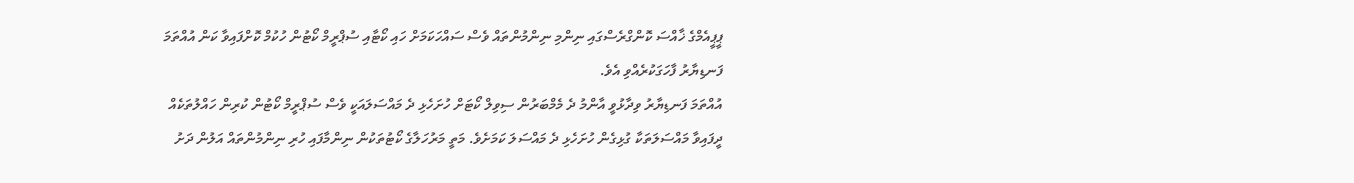ޕީޕީއެމްގެ ޚާއްސަ ކޮންގްރެސްގައި ނިންމި ނިންމުންތައް ވެސް ސައްހަކަމަށް ހައި ކޯޓާއި ސުޕްރީމް ކޯޓުން ހުކުމް ކޮށްފައިވާ ކަން އުއްތަމަ ފަނޑިޔާރު ފާހަގަކުރެއްވި އެވެ.
އުއްތަމަ ފަނޑިޔާރު ވިދާޅުވީ އާންމު ދެ މެމްބަރުން ސިވިލް ކޯޓަށް ހުށަހެޅި ދެ މައްސަލައަކީ ވެސް ސުޕްރީމް ކޯޓުން ކުރިން ހައްލުތަކެއް ދީފައިވާ މައްސަލަތަކާ ގުޅިގެން ހުށަހެޅި ދެ މައްސަލަ ކަމަށެވެ. މަތީ މަރުހަލާގެ ކޯޓުތަކުން ނިންމާފައި ހުރި ނިންމުންތައް އަލުން ދަށު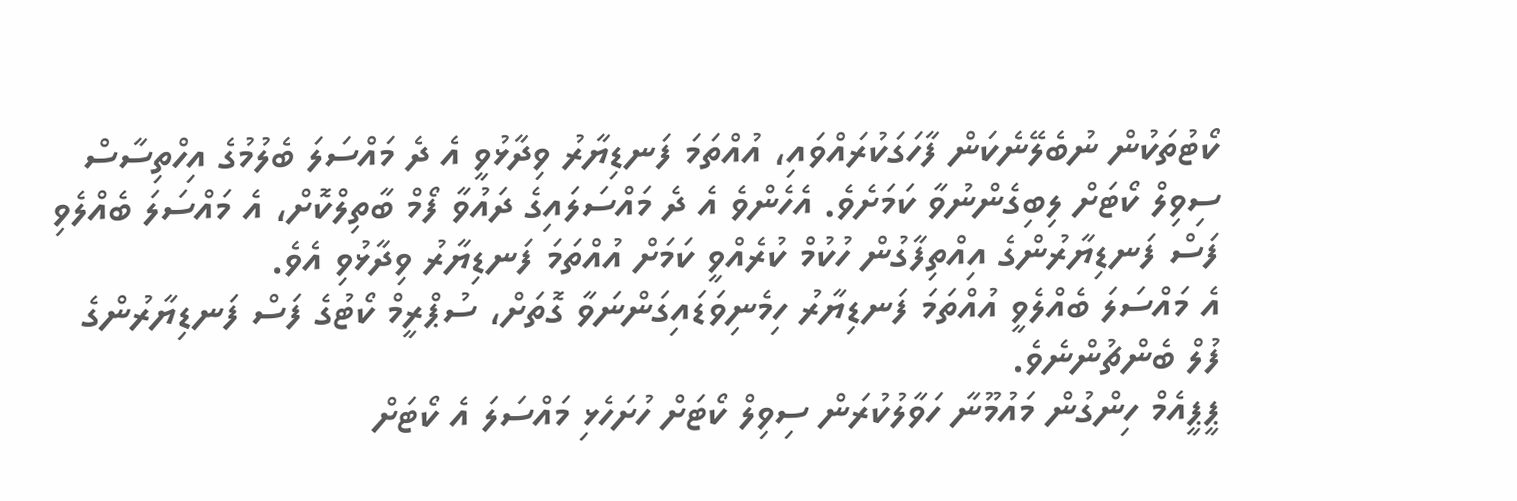ކޯޓުތަކުން ނުބެލޭނެކަން ފާހަގަކުރައްވައި، އުއްތަމަ ފަނޑިޔާރު ވިދާޅުވީ އެ ދެ މައްސަލަ ބެލުމުގެ އިހްތިސާސް ސިވިލް ކޯޓަށް ލިބިގެންނުވާ ކަމަށެވެ. އެހެންވެ އެ ދެ މައްސަލައިގެ ދައުވާ ފޯމް ބާތިލްކޮށް، އެ މައްސަލަ ބެއްލެވި ފަސް ފަނޑިޔާރުންގެ އިއްތިފާގުން ހުކުމް ކުރެއްވީ ކަމަށް އުއްތަމަ ފަނޑިޔާރު ވިދާޅުވި އެވެ.
އެ މައްސަލަ ބެއްލެވީ އުއްތަމަ ފަނޑިޔާރު ހިމެނިވަޑައިގަންނަވާ ގޮތަށް، ސުޕްރީމް ކޯޓުގެ ފަސް ފަނޑިޔާރުންގެ ފުލް ބެންޗުންނެވެ.
ޕީޕީއެމް ހިންގުން މައުމޫނާ ހަވާލުކުރަން ސިވިލް ކޯޓަށް ހުށަހެޅި މައްސަލަ އެ ކޯޓަށް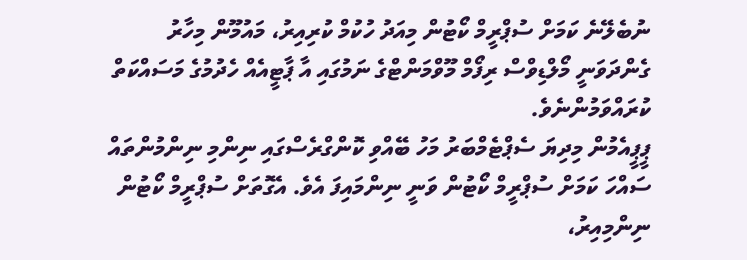ނުބެލޭނެ ކަމަށް ސުޕްރީމް ކޯޓުން މިއަދު ހުކުމް ކުރިއިރު، މައުމޫން މިހާރު ގެންދަވަނީ މޯލްޑިވްސް ރިފޯމް މޫވްމަންޓްގެ ނަމުގައި އާ ޕާޓީއެއް ހެދުމުގެ މަސައްކަތް ކުރައްވަމުންނެވެ.
ޕީޕީއެމުން މިދިޔަ ސެޕްޓެމްބަރު މަހު ބޭއްވި ކޮންގްރެސްގައި ނިންމި ނިންމުންތައް ސައްހަ ކަމަށް ސުޕްރީމް ކޯޓުން ވަނީ ނިންމައިފަ އެވެ. އެގޮތަށް ސުޕްރީމް ކޯޓުން ނިންމިއިރު،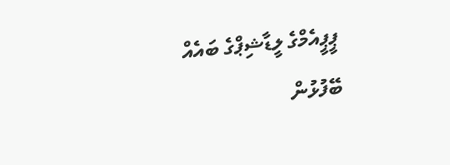ޕީޕީއެމްގެ ލީޑާޝިޕްގެ ބައެއް ބޭފުޅުން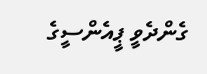ގެންދެވީ ޕީއެންސީގެ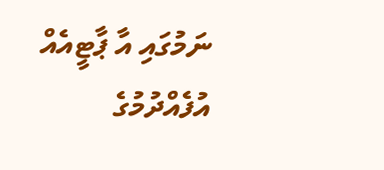ނަމުގައި އާ ޕާޓީއެއް އުފެއްދުމުގެ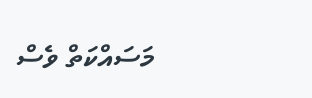މަސައްކަތް ވެސް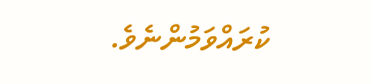ކުރައްވަމުންނެވެ.